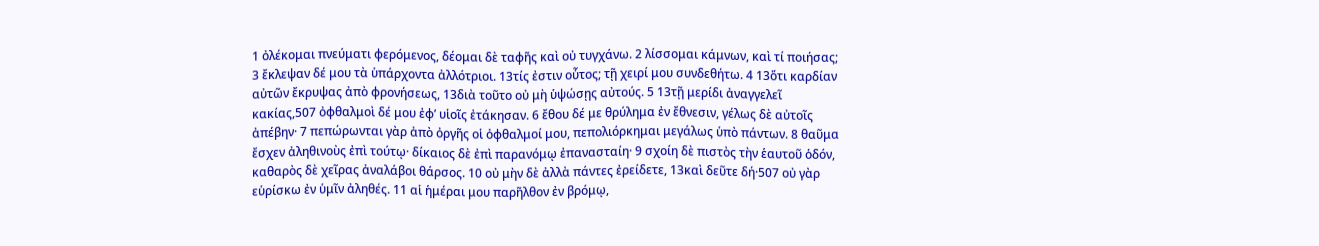1 ὀλέκομαι πνεύματι φερόμενος, δέομαι δὲ ταφῆς καὶ οὐ τυγχάνω. 2 λίσσομαι κάμνων, καὶ τί ποιήσας; 3 ἔκλεψαν δέ μου τὰ ὑπάρχοντα ἀλλότριοι. 13τίς ἐστιν οὗτος; τῇ χειρί μου συνδεθήτω. 4 13ὅτι καρδίαν αὐτῶν ἔκρυψας ἀπὸ φρονήσεως, 13διὰ τοῦτο οὐ μὴ ὑψώσῃς αὐτούς. 5 13τῇ μερίδι ἀναγγελεῖ κακίας,507 ὀφθαλμοὶ δέ μου ἐφ’ υἱοῖς ἐτάκησαν. 6 ἔθου δέ με θρύλημα ἐν ἔθνεσιν, γέλως δὲ αὐτοῖς ἀπέβην· 7 πεπώρωνται γὰρ ἀπὸ ὀργῆς οἱ ὀφθαλμοί μου, πεπολιόρκημαι μεγάλως ὑπὸ πάντων. 8 θαῦμα ἔσχεν ἀληθινοὺς ἐπὶ τούτῳ· δίκαιος δὲ ἐπὶ παρανόμῳ ἐπανασταίη· 9 σχοίη δὲ πιστὸς τὴν ἑαυτοῦ ὁδόν, καθαρὸς δὲ χεῖρας ἀναλάβοι θάρσος. 10 οὐ μὴν δὲ ἀλλὰ πάντες ἐρείδετε, 13καὶ δεῦτε δή·507 οὐ γὰρ εὑρίσκω ἐν ὑμῖν ἀληθές. 11 αἱ ἡμέραι μου παρῆλθον ἐν βρόμῳ,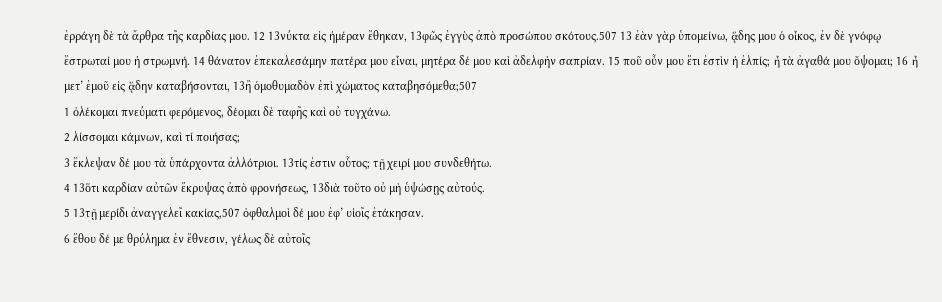ἐρράγη δὲ τὰ ἄρθρα τῆς καρδίας μου. 12 13νύκτα εἰς ἡμέραν ἔθηκαν, 13φῶς ἐγγὺς ἀπὸ προσώπου σκότους.507 13 ἐὰν γὰρ ὑπομείνω, ᾅδης μου ὁ οἶκος, ἐν δὲ γνόφῳ ἔστρωταί μου ἡ στρωμνή. 14 θάνατον ἐπεκαλεσάμην πατέρα μου εἶναι, μητέρα δέ μου καὶ ἀδελφὴν σαπρίαν. 15 ποῦ οὖν μου ἔτι ἐστὶν ἡ ἐλπίς; ἦ τὰ ἀγαθά μου ὄψομαι; 16 ἦ μετ’ ἐμοῦ εἰς ᾅδην καταβήσονται, 13ἢ ὁμοθυμαδὸν ἐπὶ χώματος καταβησόμεθα;507
1 ὀλέκομαι πνεύματι φερόμενος, δέομαι δὲ ταφῆς καὶ οὐ τυγχάνω.
2 λίσσομαι κάμνων, καὶ τί ποιήσας;
3 ἔκλεψαν δέ μου τὰ ὑπάρχοντα ἀλλότριοι. 13τίς ἐστιν οὗτος; τῇ χειρί μου συνδεθήτω.
4 13ὅτι καρδίαν αὐτῶν ἔκρυψας ἀπὸ φρονήσεως, 13διὰ τοῦτο οὐ μὴ ὑψώσῃς αὐτούς.
5 13τῇ μερίδι ἀναγγελεῖ κακίας,507 ὀφθαλμοὶ δέ μου ἐφ’ υἱοῖς ἐτάκησαν.
6 ἔθου δέ με θρύλημα ἐν ἔθνεσιν, γέλως δὲ αὐτοῖς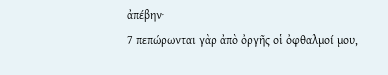ἀπέβην·
7 πεπώρωνται γὰρ ἀπὸ ὀργῆς οἱ ὀφθαλμοί μου,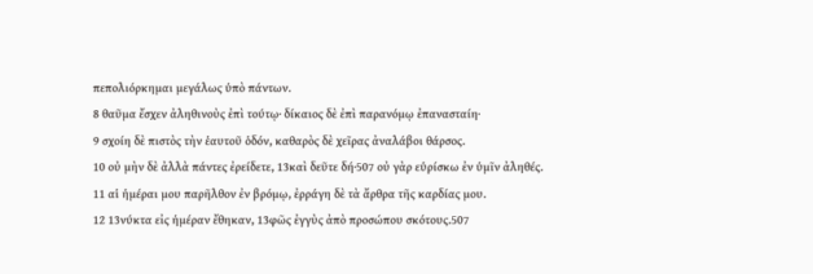πεπολιόρκημαι μεγάλως ὑπὸ πάντων.
8 θαῦμα ἔσχεν ἀληθινοὺς ἐπὶ τούτῳ· δίκαιος δὲ ἐπὶ παρανόμῳ ἐπανασταίη·
9 σχοίη δὲ πιστὸς τὴν ἑαυτοῦ ὁδόν, καθαρὸς δὲ χεῖρας ἀναλάβοι θάρσος.
10 οὐ μὴν δὲ ἀλλὰ πάντες ἐρείδετε, 13καὶ δεῦτε δή·507 οὐ γὰρ εὑρίσκω ἐν ὑμῖν ἀληθές.
11 αἱ ἡμέραι μου παρῆλθον ἐν βρόμῳ, ἐρράγη δὲ τὰ ἄρθρα τῆς καρδίας μου.
12 13νύκτα εἰς ἡμέραν ἔθηκαν, 13φῶς ἐγγὺς ἀπὸ προσώπου σκότους.507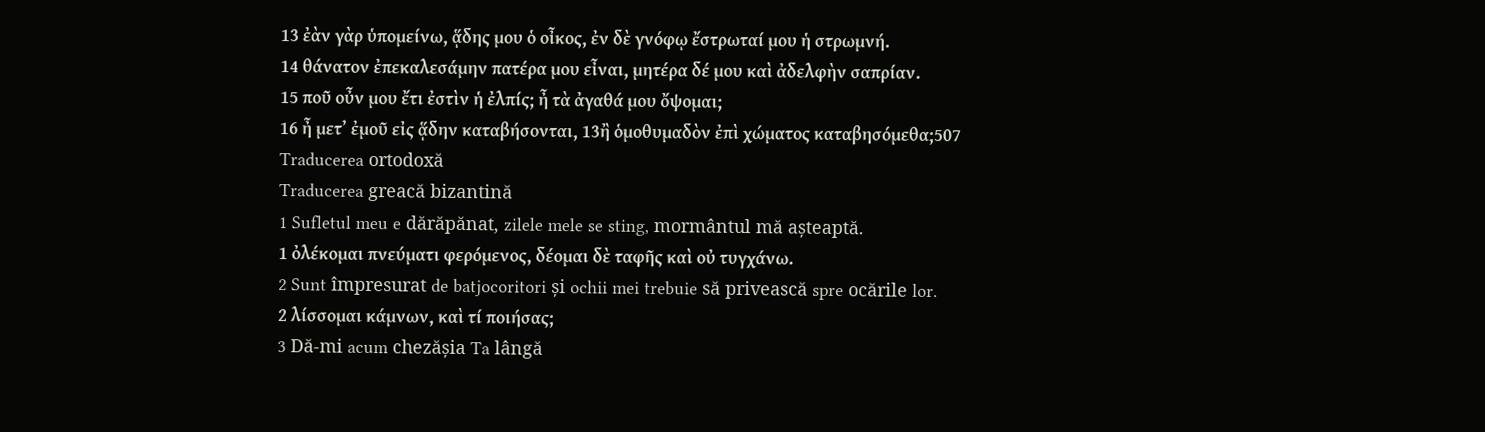13 ἐὰν γὰρ ὑπομείνω, ᾅδης μου ὁ οἶκος, ἐν δὲ γνόφῳ ἔστρωταί μου ἡ στρωμνή.
14 θάνατον ἐπεκαλεσάμην πατέρα μου εἶναι, μητέρα δέ μου καὶ ἀδελφὴν σαπρίαν.
15 ποῦ οὖν μου ἔτι ἐστὶν ἡ ἐλπίς; ἦ τὰ ἀγαθά μου ὄψομαι;
16 ἦ μετ’ ἐμοῦ εἰς ᾅδην καταβήσονται, 13ἢ ὁμοθυμαδὸν ἐπὶ χώματος καταβησόμεθα;507
Traducerea ortodoxă
Traducerea greacă bizantină
1 Sufletul meu e dărăpănat, zilele mele se sting, mormântul mă așteaptă.
1 ὀλέκομαι πνεύματι φερόμενος, δέομαι δὲ ταφῆς καὶ οὐ τυγχάνω.
2 Sunt împresurat de batjocoritori și ochii mei trebuie să privească spre ocările lor.
2 λίσσομαι κάμνων, καὶ τί ποιήσας;
3 Dă-mi acum chezășia Ta lângă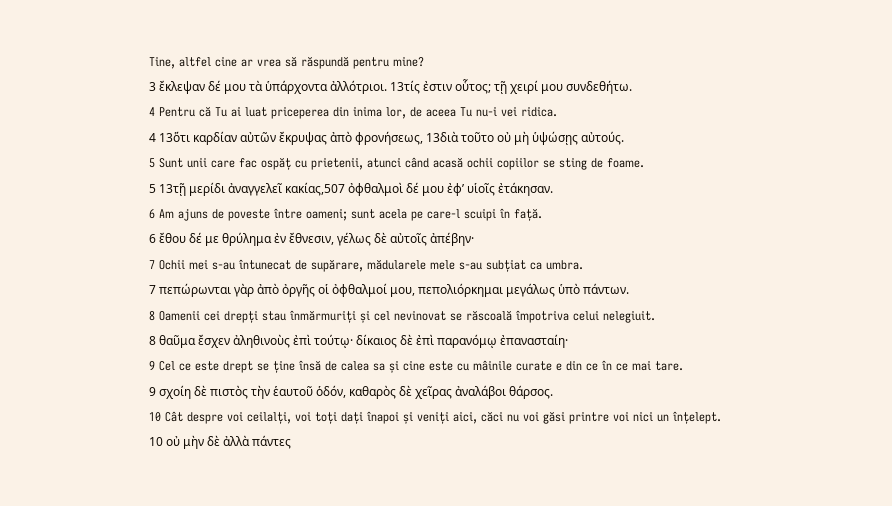Tine, altfel cine ar vrea să răspundă pentru mine?
3 ἔκλεψαν δέ μου τὰ ὑπάρχοντα ἀλλότριοι. 13τίς ἐστιν οὗτος; τῇ χειρί μου συνδεθήτω.
4 Pentru că Tu ai luat priceperea din inima lor, de aceea Tu nu-i vei ridica.
4 13ὅτι καρδίαν αὐτῶν ἔκρυψας ἀπὸ φρονήσεως, 13διὰ τοῦτο οὐ μὴ ὑψώσῃς αὐτούς.
5 Sunt unii care fac ospăț cu prietenii, atunci când acasă ochii copiilor se sting de foame.
5 13τῇ μερίδι ἀναγγελεῖ κακίας,507 ὀφθαλμοὶ δέ μου ἐφ’ υἱοῖς ἐτάκησαν.
6 Am ajuns de poveste între oameni; sunt acela pe care-l scuipi în față.
6 ἔθου δέ με θρύλημα ἐν ἔθνεσιν, γέλως δὲ αὐτοῖς ἀπέβην·
7 Ochii mei s-au întunecat de supărare, mădularele mele s-au subțiat ca umbra.
7 πεπώρωνται γὰρ ἀπὸ ὀργῆς οἱ ὀφθαλμοί μου, πεπολιόρκημαι μεγάλως ὑπὸ πάντων.
8 Oamenii cei drepți stau înmărmuriți și cel nevinovat se răscoală împotriva celui nelegiuit.
8 θαῦμα ἔσχεν ἀληθινοὺς ἐπὶ τούτῳ· δίκαιος δὲ ἐπὶ παρανόμῳ ἐπανασταίη·
9 Cel ce este drept se ține însă de calea sa și cine este cu mâinile curate e din ce în ce mai tare.
9 σχοίη δὲ πιστὸς τὴν ἑαυτοῦ ὁδόν, καθαρὸς δὲ χεῖρας ἀναλάβοι θάρσος.
10 Cât despre voi ceilalți, voi toți dați înapoi și veniți aici, căci nu voi găsi printre voi nici un înțelept.
10 οὐ μὴν δὲ ἀλλὰ πάντες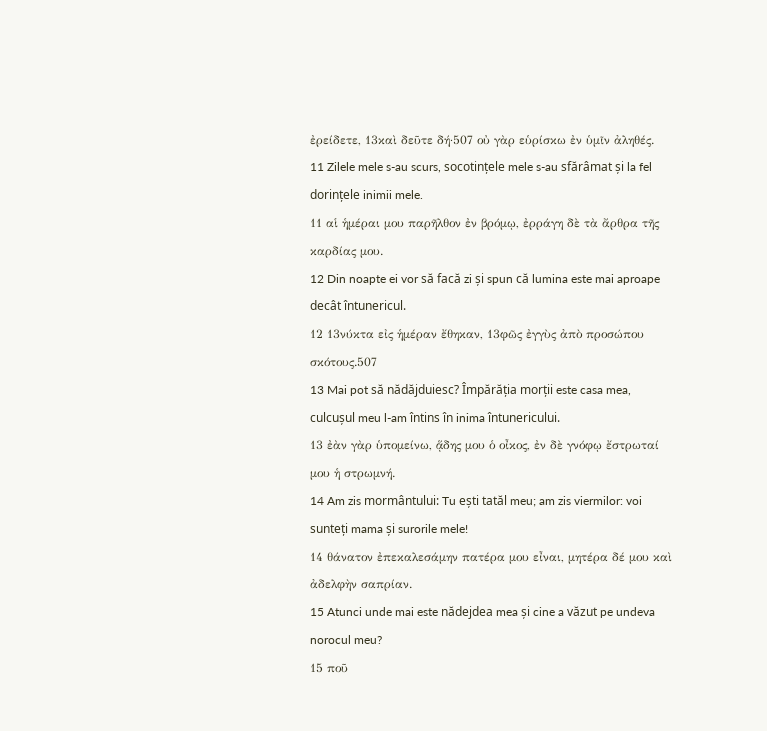ἐρείδετε, 13καὶ δεῦτε δή·507 οὐ γὰρ εὑρίσκω ἐν ὑμῖν ἀληθές.
11 Zilele mele s-au scurs, socotințele mele s-au sfărâmat și la fel dorințele inimii mele.
11 αἱ ἡμέραι μου παρῆλθον ἐν βρόμῳ, ἐρράγη δὲ τὰ ἄρθρα τῆς καρδίας μου.
12 Din noapte ei vor să facă zi și spun că lumina este mai aproape decât întunericul.
12 13νύκτα εἰς ἡμέραν ἔθηκαν, 13φῶς ἐγγὺς ἀπὸ προσώπου σκότους.507
13 Mai pot să nădăjduiesc? Împărăția morții este casa mea, culcușul meu l-am întins în inima întunericului.
13 ἐὰν γὰρ ὑπομείνω, ᾅδης μου ὁ οἶκος, ἐν δὲ γνόφῳ ἔστρωταί μου ἡ στρωμνή.
14 Am zis mormântului: Tu ești tatăl meu; am zis viermilor: voi sunteți mama și surorile mele!
14 θάνατον ἐπεκαλεσάμην πατέρα μου εἶναι, μητέρα δέ μου καὶ ἀδελφὴν σαπρίαν.
15 Atunci unde mai este nădejdea mea și cine a văzut pe undeva norocul meu?
15 ποῦ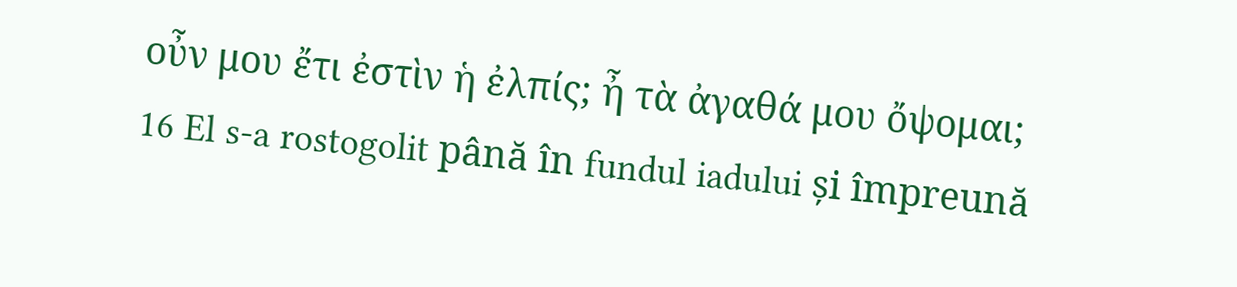οὖν μου ἔτι ἐστὶν ἡ ἐλπίς; ἦ τὰ ἀγαθά μου ὄψομαι;
16 El s-a rostogolit până în fundul iadului și împreună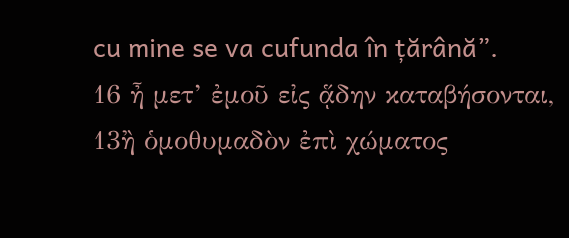cu mine se va cufunda în țărână”.
16 ἦ μετ’ ἐμοῦ εἰς ᾅδην καταβήσονται, 13ἢ ὁμοθυμαδὸν ἐπὶ χώματος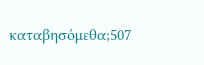καταβησόμεθα;507